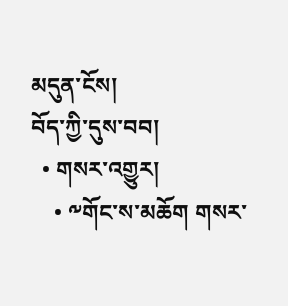མདུན་ངོས།
བོད་ཀྱི་དུས་བབ།
  • གསར་འགྱུར།
    • ༸གོང་ས་མཆོག གསར་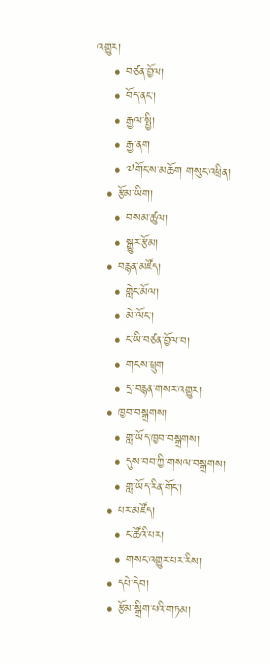འགྱུར།
    • བཙན་བྱོལ།
    • བོད་ནང་།
    • རྒྱལ་སྤྱི།
    • རྒྱ་ནག
    • ༧གོང་ས་མཆོག གསུང་འཕྲིན།
  • རྩོམ་ཡིག།
    • བསམ་ཚུལ།
    • སྒྱུར་རྩོམ།
  • བརྙན་མཛོད།
    • གླེང་མོལ།
    • མེ་ལོང་།
    • ང་ཡི་བཙན་བྱོལ་བ།
    • གངས་ཕྲུག
    • དྲ་བརྙན་གསར་འགྱུར།
  • ཁྱབ་བསྒྲགས།
    • གླ་ཡོད་ཁྱབ་བསྒྲགས།
    • དུས་བབ་ཀྱི་གསལ་བསྒྲགས།
    • གླ་ཡོད་རིན་གོང་།
  • པར་མཛོད།
    • ང་ཚོའི་པར།
    • གསང་འགྱུར་པར་རིས།
  • དཔེ་དེབ།
  • རྩོམ་སྒྲིག་པའི་གཏམ།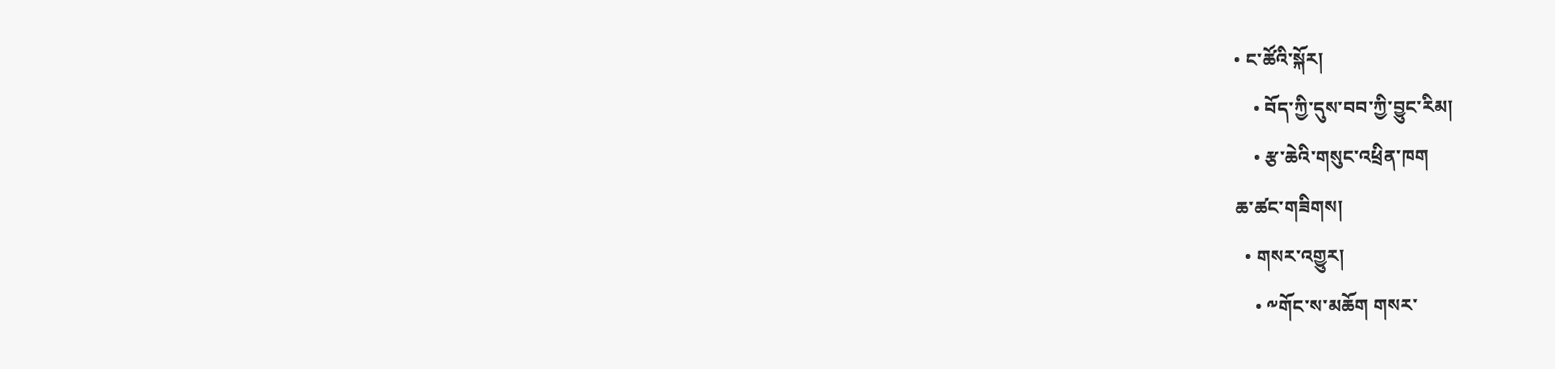• ང་ཚོའི་སྐོར།
    • བོད་ཀྱི་དུས་བབ་ཀྱི་བྱུང་རིམ།
    • རྩ་ཆེའི་གསུང་འཕྲིན་ཁག
ཆ་ཚང་གཟིགས།
  • གསར་འགྱུར།
    • ༸གོང་ས་མཆོག གསར་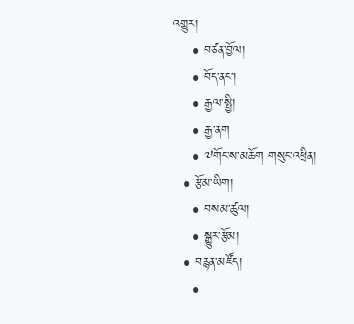འགྱུར།
    • བཙན་བྱོལ།
    • བོད་ནང་།
    • རྒྱལ་སྤྱི།
    • རྒྱ་ནག
    • ༧གོང་ས་མཆོག གསུང་འཕྲིན།
  • རྩོམ་ཡིག།
    • བསམ་ཚུལ།
    • སྒྱུར་རྩོམ།
  • བརྙན་མཛོད།
    •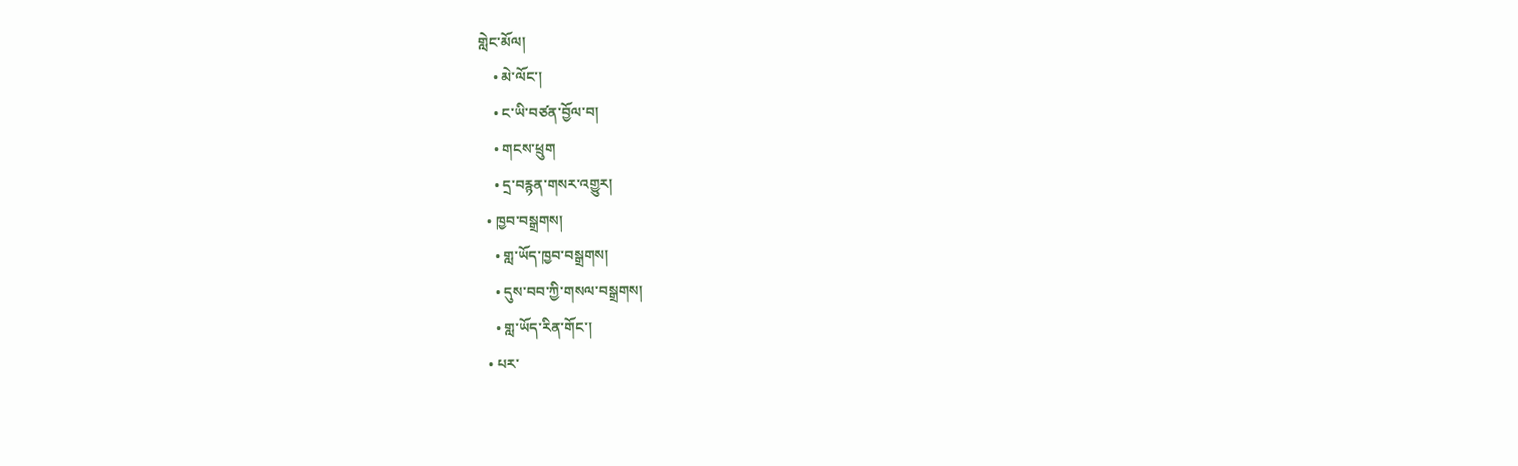གླེང་མོལ།
    • མེ་ལོང་།
    • ང་ཡི་བཙན་བྱོལ་བ།
    • གངས་ཕྲུག
    • དྲ་བརྙན་གསར་འགྱུར།
  • ཁྱབ་བསྒྲགས།
    • གླ་ཡོད་ཁྱབ་བསྒྲགས།
    • དུས་བབ་ཀྱི་གསལ་བསྒྲགས།
    • གླ་ཡོད་རིན་གོང་།
  • པར་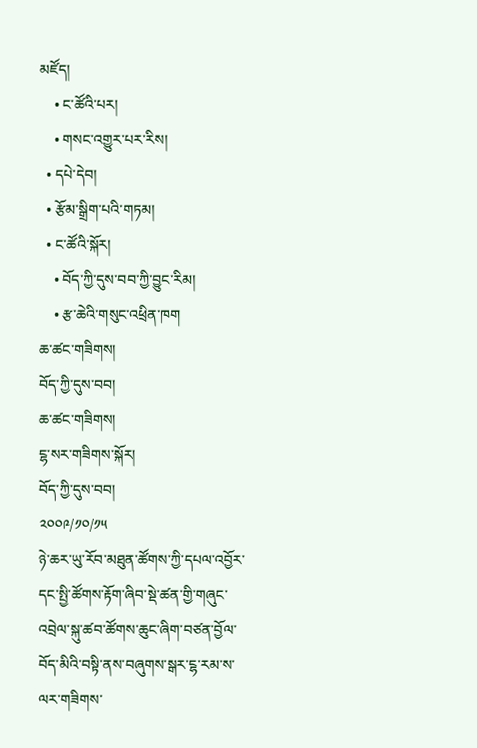མཛོད།
    • ང་ཚོའི་པར།
    • གསང་འགྱུར་པར་རིས།
  • དཔེ་དེབ།
  • རྩོམ་སྒྲིག་པའི་གཏམ།
  • ང་ཚོའི་སྐོར།
    • བོད་ཀྱི་དུས་བབ་ཀྱི་བྱུང་རིམ།
    • རྩ་ཆེའི་གསུང་འཕྲིན་ཁག
ཆ་ཚང་གཟིགས།
བོད་ཀྱི་དུས་བབ།
ཆ་ཚང་གཟིགས།
ངྷ་སར་གཟིགས་སྐོར།
བོད་ཀྱི་དུས་བབ།
༢༠༠༩/༡༠/༡༥
ཉེ་ཆར་ཡུ་རོབ་མཐུན་ཚོགས་ཀྱི་དཔལ་འབྱོར་དང་སྤྱི་ཚོགས་རྟོག་ཞིབ་སྡེ་ཚན་གྱི་གཞུང་འབྲེལ་སྐུ་ཚབ་ཚོགས་ཆུང་ཞིག་བཙན་བྱོལ་བོད་མིའི་བསྟི་ནས་བཞུགས་སྒར་ངྷ་རམ་ས་ལར་གཟིགས་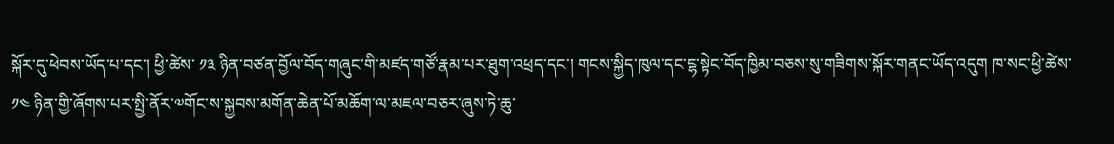སྐོར་དུ་ཕེབས་ཡོད་པ་དང་། ཕྱི་ཚེས་ ༡༣ ཉིན་བཙན་བྱོལ་བོད་གཞུང་གི་མཛད་གཙོ་རྣམ་པར་ཐུག་འཕྲད་དང་། གངས་སྐྱིད་ཁུལ་དང་ངྷ་སྟེང་བོད་ཁྱིམ་བཅས་སུ་གཟིགས་སྐོར་གནང་ཡོད་འདུག ཁ་སང་ཕྱི་ཚེས་ ༡༤ ཉིན་གྱི་ཞོགས་པར་སྤྱི་ནོར་༧གོང་ས་སྐྱབས་མགོན་ཆེན་པོ་མཆོག་ལ་མཇལ་བཅར་ཞུས་ཏེ་ཆུ་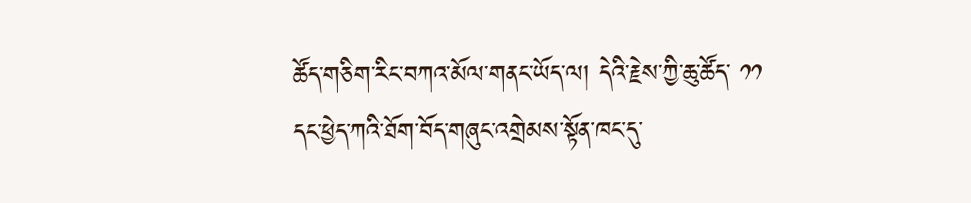ཚོད་གཅིག་རིང་བཀའ་མོལ་གནང་ཡོད་ལ། དེའི་རྗེས་ཀྱི་ཆུ་ཚོད་ ༡༡ དང་ཕྱེད་ཀའི་ཐོག་བོད་གཞུང་འགྲེམས་སྟོན་ཁང་དུ་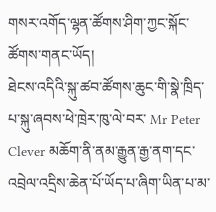གསར་འགོད་ལྷན་ཚོགས་ཤིག་ཀྱང་སྐོང་ཚོགས་གནང་ཡོད།
ཐེངས་འདིའི་སྐུ་ཚབ་ཚོགས་ཆུང་གི་སྣེ་ཁྲིད་པ་སྐུ་ཞབས་ཕེ་ཁྲེར་ཁུ་ལེ་བར་ Mr Peter Clever མཆོག་ནི་ནམ་རྒྱུན་རྒྱ་ནག་དང་འབྲེལ་འདྲིས་ཆེན་པོ་ཡོད་པ་ཞིག་ཡིན་པ་མ་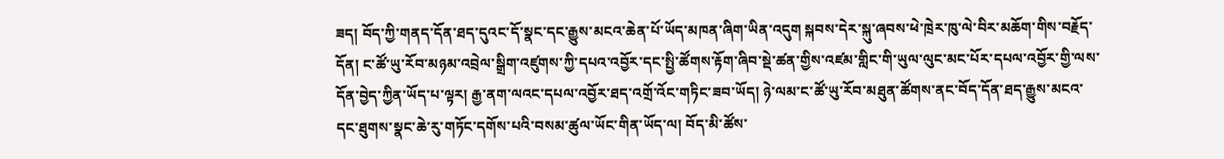ཟད། བོད་ཀྱི་གནད་དོན་ཐད་དུའང་དོ་སྣང་དང་རྒྱུས་མངའ་ཆེན་པོ་ཡོད་མཁན་ཞིག་ཡིན་འདུག སྐབས་དེར་སྐུ་ཞབས་ཕེ་ཁྲེར་ཁུ་ལེ་བིར་མཆོག་གིས་བརྗོད་དོན། ང་ཚོ་ཡུ་རོབ་མཉམ་འབྲེལ་སྒྲིག་འཛུགས་ཀྱི་དཔའ་འབྱོར་དང་སྤྱི་ཚོགས་རྟོག་ཞིབ་སྡེ་ཚན་གྱིས་འཛམ་གླིང་གི་ཡུལ་ལུང་མང་པོར་དཔལ་འབྱོར་གྱི་ལས་དོན་བྱེད་ཀྱིན་ཡོད་པ་ལྟར། རྒྱ་ནག་ལའང་དཔལ་འབྱོར་ཐད་འགྲོ་འོང་གཏིང་ཟབ་ཡོད། ཉེ་ལམ་ང་ཚོ་ཡུ་རོབ་མཐུན་ཚོགས་ནང་བོད་དོན་ཐད་རྒྱུས་མངའ་དང་ཐུགས་སྣང་ཆེ་རུ་གཏོང་དགོས་པའི་བསམ་ཚུལ་ཡོང་གིན་ཡོད་ལ། བོད་མི་ཚོས་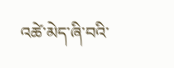འཚེ་མེད་ཞི་བའི་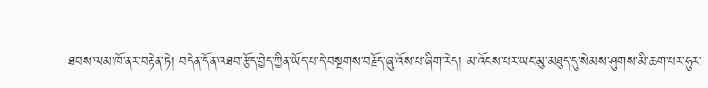ཐབས་ལམ་ཁོ་ནར་བརྟེན་ཏེ། བདེན་དོན་འཐབ་རྩོད་བྱེད་ཀྱིན་ཡོད་པ་དེ་བསྔགས་བརྗོད་ཞུ་འོས་པ་ཞིག་རེད། མ་འོངས་པར་ཡང་མུ་མཐུད་དུ་སེམས་ཤུགས་མི་ཆག་པར་ཧུར་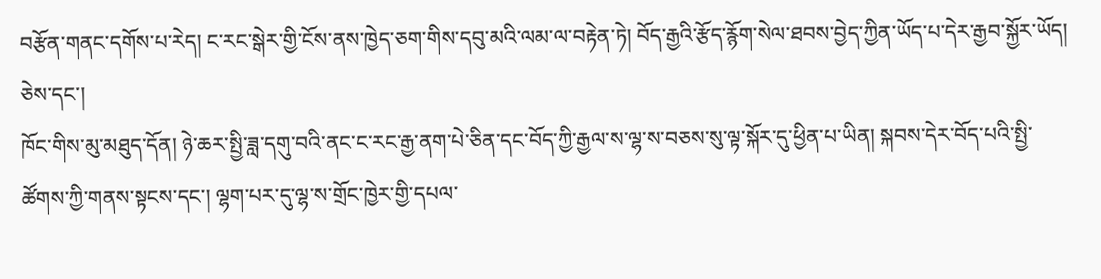བརྩོན་གནང་དགོས་པ་རེད། ང་རང་སྒེར་གྱི་ངོས་ནས་ཁྱེད་ཅག་གིས་དབུ་མའི་ལམ་ལ་བརྟེན་ཏེ། བོད་རྒྱའི་རྩོད་རྙོག་སེལ་ཐབས་བྱེད་ཀྱིན་ཡོད་པ་དེར་རྒྱབ་སྐྱོར་ཡོད། ཅེས་དང་།
ཁོང་གིས་མུ་མཐུད་དོན། ཉེ་ཆར་སྤྱི་ཟླ་དགུ་བའི་ནང་ང་རང་རྒྱ་ནག་པེ་ཅིན་དང་བོད་ཀྱི་རྒྱལ་ས་ལྷ་ས་བཅས་སུ་ལྟ་སྐོར་དུ་ཕྱིན་པ་ཡིན། སྐབས་དེར་བོད་པའི་སྤྱི་ཚོགས་ཀྱི་གནས་སྟངས་དང་། ལྷག་པར་དུ་ལྷ་ས་གྲོང་ཁྱེར་གྱི་དཔལ་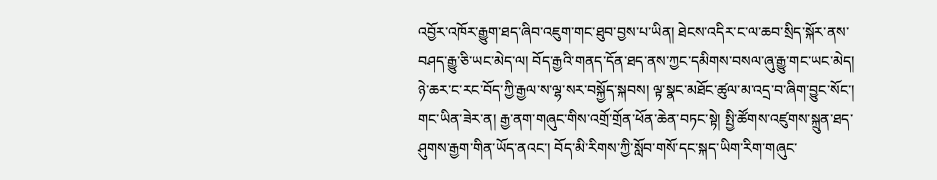འབྱོར་འཁོར་རྒྱུག་ཐད་ཞིབ་འཇུག་གང་ཐུབ་བྱས་པ་ཡིན། ཐེངས་འདིར་ང་ལ་ཆབ་སྲིད་སྐོར་ནས་བཤད་རྒྱུ་ཅི་ཡང་མེད་ལ། བོད་རྒྱའི་གནད་དོན་ཐད་ནས་ཀྱང་དམིགས་བསལ་ཞུ་རྒྱུ་གང་ཡང་མེད། ཉེ་ཆར་ང་རང་བོད་ཀྱི་རྒྱལ་ས་ལྷ་སར་བསྐྱོད་སྐབས། ལྟ་སྣང་མཐོང་ཚུལ་མ་འདྲ་བ་ཞིག་བྱུང་སོང་། གང་ཡིན་ཟེར་ན། རྒྱ་ནག་གཞུང་གིས་འགྲོ་གྲོན་ཕོན་ཆེན་བཏང་སྟེ། སྤྱི་ཚོགས་འཛུགས་སྐྲུན་ཐད་ཤུགས་རྒྱག་གིན་ཡོད་ནའང་། བོད་མི་རིགས་ཀྱི་སློབ་གསོ་དང་སྐད་ཡིག་རིག་གཞུང་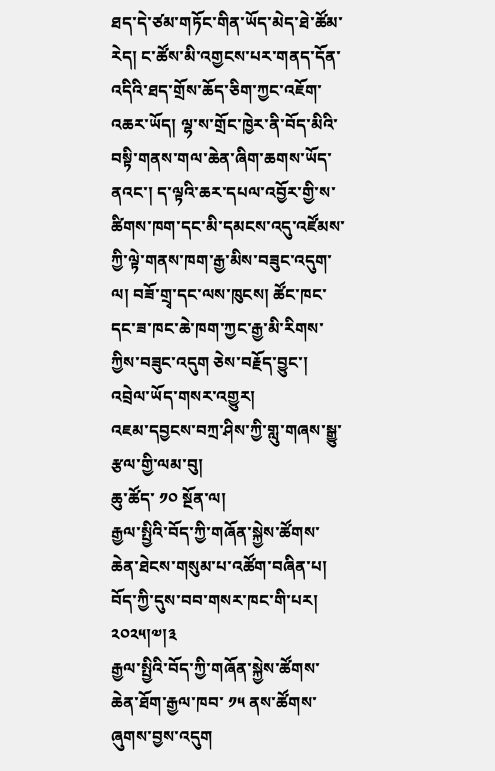ཐད་དེ་ཙམ་གཏོང་གིན་ཡོད་མེད་ཐེ་ཚོམ་རེད། ང་ཚོས་མི་འགྱངས་པར་གནད་དོན་འདིའི་ཐད་གྲོས་ཆོད་ཅིག་ཀྱང་འཇོག་འཆར་ཡོད། ལྷ་ས་གྲོང་ཁྱེར་ནི་བོད་མིའི་བསྟི་གནས་གལ་ཆེན་ཞིག་ཆགས་ཡོད་ནའང་། ད་ལྟའི་ཆར་དཔལ་འབྱོར་གྱི་ས་ཚིགས་ཁག་དང་མི་དམངས་འདུ་འཛོམས་ཀྱི་ལྟེ་གནས་ཁག་རྒྱ་མིས་བཟུང་འདུག་ལ། བཟོ་གྲྭ་དང་ལས་ཁུངས། ཚོང་ཁང་དང་ཟ་ཁང་ཆེ་ཁག་ཀྱང་རྒྱ་མི་རིགས་ཀྱིས་བཟུང་འདུག ཅེས་བརྗོད་བྱུང་།
འབྲེལ་ཡོད་གསར་འགྱུར།
འཇམ་དབྱངས་བཀྲ་ཤིས་ཀྱི་གླུ་གཞས་སྒྱུ་རྩལ་གྱི་ལམ་བུ།
ཆུ་ཚོད་ ༡༠ སྔོན་ལ།
རྒྱལ་སྤྱིའི་བོད་ཀྱི་གཞོན་སྐྱེས་ཚོགས་ཆེན་ཐེངས་གསུམ་པ་འཚོག་བཞིན་པ། བོད་ཀྱི་དུས་བབ་གསར་ཁང་གི་པར། ༢༠༢༥།༧།༣
རྒྱལ་སྤྱིའི་བོད་ཀྱི་གཞོན་སྐྱེས་ཚོགས་ཆེན་ཐོག་རྒྱལ་ཁབ་ ༡༥ ནས་ཚོགས་ཞུགས་བྱས་འདུག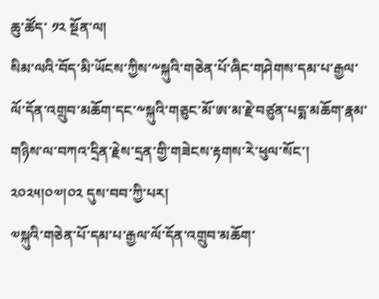ཆུ་ཚོད་ ༡༢ སྔོན་ལ།
སིམ་ལའི་བོད་མི་ཡོངས་ཀྱིས་༸སྐུའི་གཅེན་པོ་ཞིང་གཤེགས་དམ་པ་རྒྱལ་ལོ་དོན་འགྲུབ་མཆོག་དང་༸སྐུའི་གཅུང་མོ་ཨ་མ་རྗེ་བཙུན་པདྨ་མཆོག་རྣམ་གཉིས་ལ་བཀའ་དྲིན་རྗེས་དྲན་གྱི་གཟེངས་རྟགས་རེ་ཕུལ་སོང་།  ༢༠༢༥།༠༧།༠༢ དུས་བབ་ཀྱི་པར།
༧སྐུའི་གཅེན་པོ་དམ་པ་རྒྱལ་ལོ་དོན་འགྲུབ་མཆོག་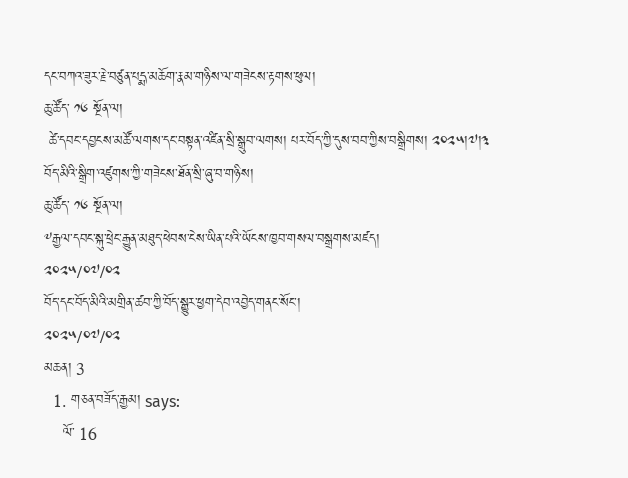དང་བཀའ་ཟུར་རྗེ་བཙུན་པདྨ་མཆོག་རྣམ་གཉིས་ལ་གཟེངས་རྟགས་ཕུལ།
ཆུ་ཚོད་ ༡༦ སྔོན་ལ།
 ཚེ་དབང་དབྱངས་མཚོ་ལགས་དང་བསྟན་འཛིན་སྲི་སྒྲུབ་ལགས། པར་བོད་ཀྱི་དུས་བབ་ཀྱིས་བསྒྲིགས། ༢༠༢༥།༧།༣
བོད་མིའི་སྒྲིག་འཛུགས་ཀྱི་གཟེངས་ཐོན་སྲི་ཞུ་བ་གཉིས།
ཆུ་ཚོད་ ༡༦ སྔོན་ལ།
༸རྒྱལ་དབང་སྐུ་ཕྲེང་རྒྱུན་མཐུད་ཕེབས་ངེས་ཡིན་པའི་ཡོངས་ཁྱབ་གསལ་བསྒྲགས་མཛད།
༢༠༢༥/༠༧/༠༢
བོད་དང་བོད་མིའི་མགྲིན་ཚབ་ཀྱི་བོད་སྒྱུར་ཕྱག་དེབ་འབྱེད་གནང་སོང་།
༢༠༢༥/༠༧/༠༢
མཆན། 3
  1. གཅན་བཟོད་རྒྱམ། says:
    ལོ་ 16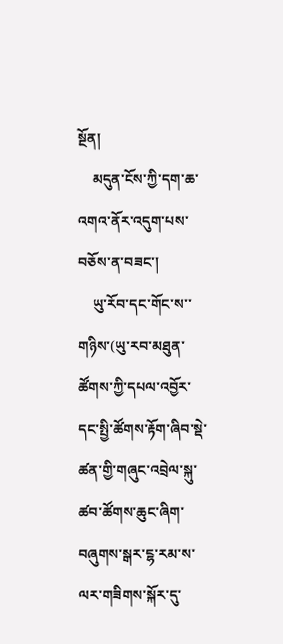སྔོན།
    མདུན་ངོས་ཀྱི་དག་ཆ་འགའ་ནོར་འདུག་པས་བཅོས་ན་བཟང་།
    ཡུ་རོབ་དང་གོང་ས་་གཉིས་(ཡུ་རབ་མཐུན་ཚོགས་ཀྱི་དཔལ་འབྱོར་དང་སྤྱི་ཚོགས་རྟོག་ཞིབ་སྡེ་ཚན་གྱི་གཞུང་འབྲེལ་སྐུ་ཚབ་ཚོགས་ཆུང་ཞིག་བཞུགས་སྒར་ངྷ་རམ་ས་ལར་གཟིགས་སྐོར་དུ་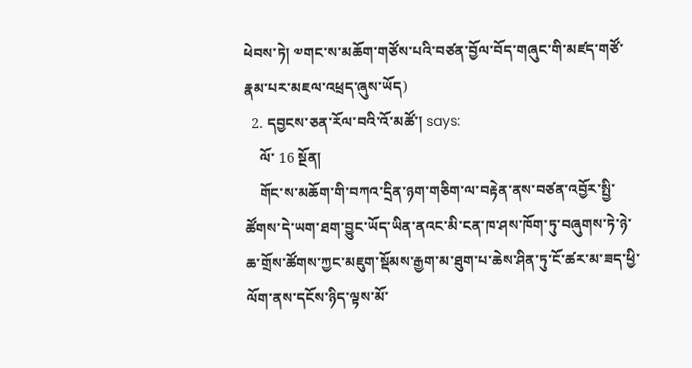ཕེབས་ཏེ། ༧གང་ས་མཆོག་གཙོས་པའི་བཙན་བྱོལ་བོད་གཞུང་གི་མཛད་གཙོ་རྣམ་པར་མཇལ་འཕྲད་ཞུས་ཡོད)
  2. དབྱངས་ཅན་རོལ་བའི་འོ་མཚོ་། says:
    ལོ་ 16 སྔོན།
    གོང་ས་མཆོག་གི་བཀའ་དྲིན་ཉག་གཅིག་ལ་བརྟེན་ནས་བཙན་འབྱོར་སྤྱི་ཚོགས་དེ་ཡག་ཐག་བྱུང་ཡོད་ཡིན་ནའང་མི་ངན་ཁ་ཤས་ཁོག་ཏུ་བཞུགས་ཏེ་ཉེ་ཆ་གྲོས་ཚོགས་ཀྱང་མཇུག་སྡོམས་རྒྱག་མ་ཐུག་པ་ཆེས་ཤིན་ཏུ་ངོ་ཚར་མ་ཟད་ཕྱི་ལོག་ནས་དངོས་ཉིད་ལྟས་མོ་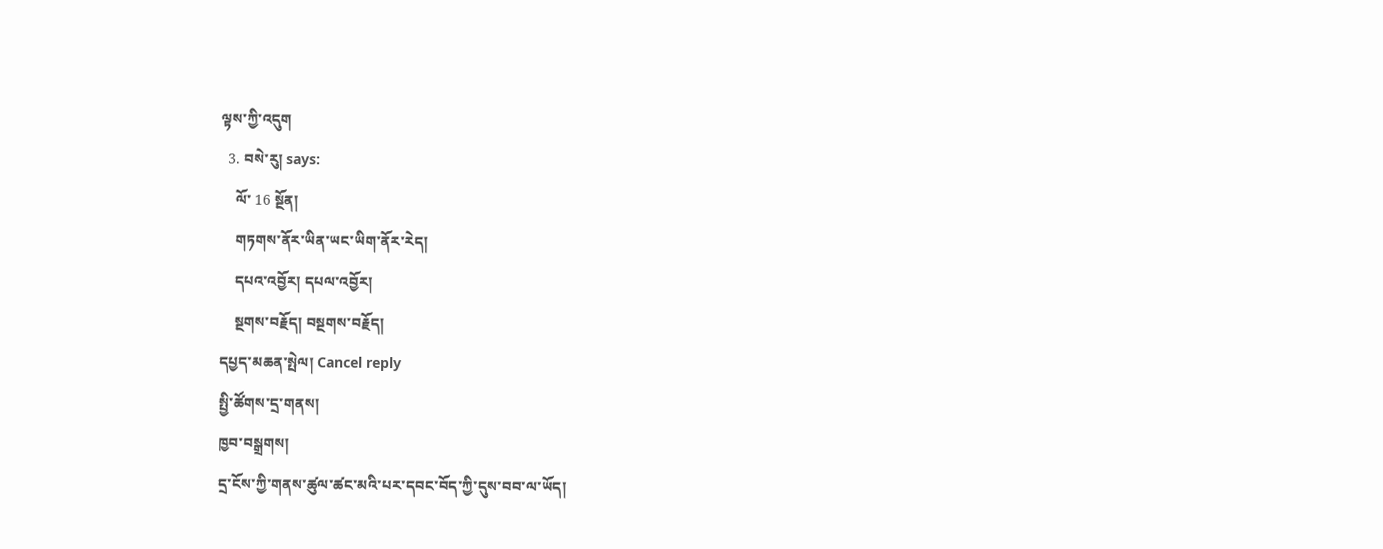ལྟས་ཀྱི་འདུག
  3. བསེ་རུ། says:
    ལོ་ 16 སྔོན།
    གཏགས་ནོར་ཡིན་ཡང་ཡིག་ནོར་རེད།
    དཔའ་འབྱོར། དཔལ་འབྱོར།
    སྔགས་བརྗོད། བསྔགས་བརྗོད།
དཔྱད་མཆན་སྤེལ། Cancel reply
སྤྱི་ཚོགས་དྲ་གནས།
ཁྱབ་བསྒྲགས།
དྲ་ངོས་ཀྱི་གནས་ཚུལ་ཚང་མའི་པར་དབང་བོད་ཀྱི་དུས་བབ་ལ་ཡོད།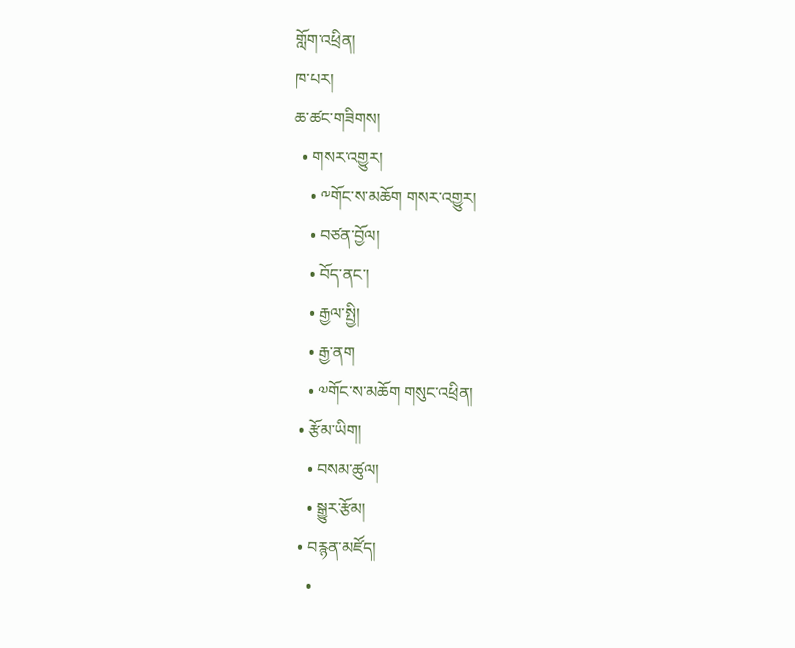གློག་འཕྲིན།
ཁ་པར།
ཆ་ཚང་གཟིགས།
  • གསར་འགྱུར།
    • ༸གོང་ས་མཆོག གསར་འགྱུར།
    • བཙན་བྱོལ།
    • བོད་ནང་།
    • རྒྱལ་སྤྱི།
    • རྒྱ་ནག
    • ༧གོང་ས་མཆོག གསུང་འཕྲིན།
  • རྩོམ་ཡིག།
    • བསམ་ཚུལ།
    • སྒྱུར་རྩོམ།
  • བརྙན་མཛོད།
    •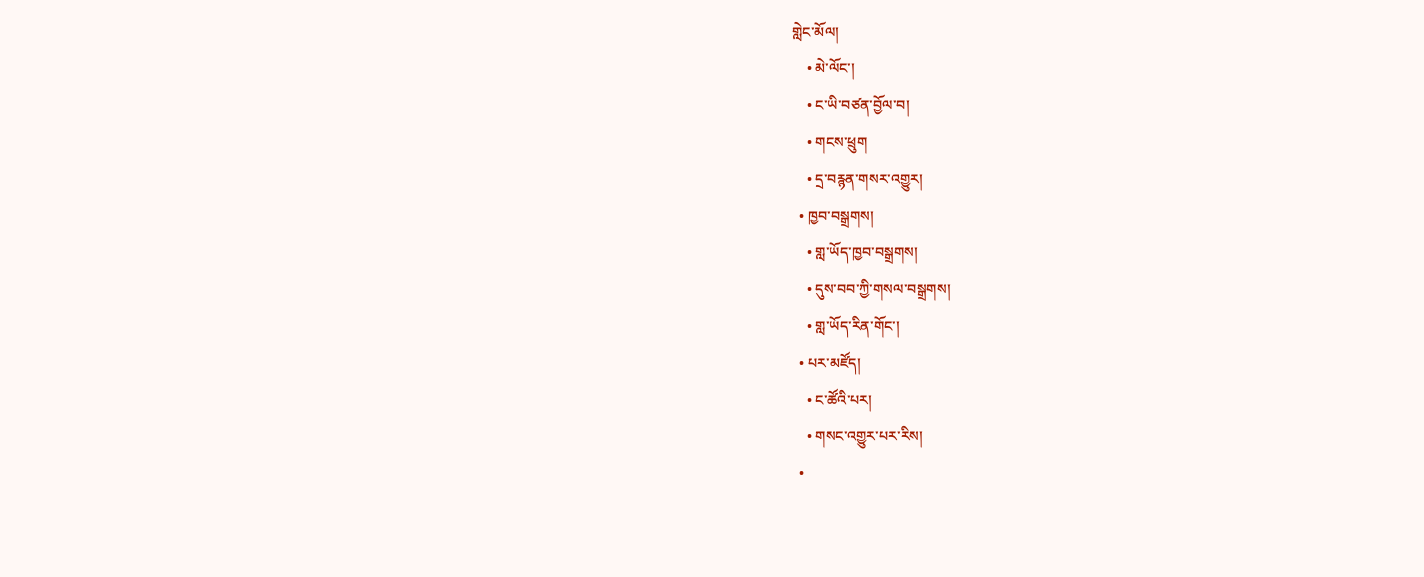གླེང་མོལ།
    • མེ་ལོང་།
    • ང་ཡི་བཙན་བྱོལ་བ།
    • གངས་ཕྲུག
    • དྲ་བརྙན་གསར་འགྱུར།
  • ཁྱབ་བསྒྲགས།
    • གླ་ཡོད་ཁྱབ་བསྒྲགས།
    • དུས་བབ་ཀྱི་གསལ་བསྒྲགས།
    • གླ་ཡོད་རིན་གོང་།
  • པར་མཛོད།
    • ང་ཚོའི་པར།
    • གསང་འགྱུར་པར་རིས།
  •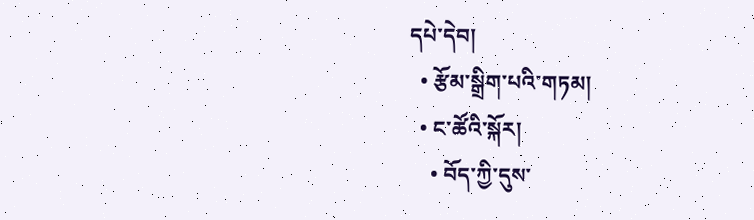དཔེ་དེབ།
  • རྩོམ་སྒྲིག་པའི་གཏམ།
  • ང་ཚོའི་སྐོར།
    • བོད་ཀྱི་དུས་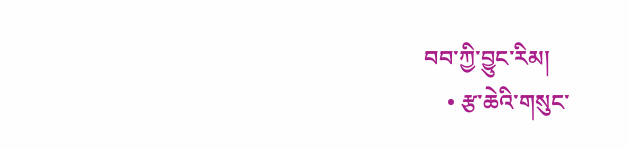བབ་ཀྱི་བྱུང་རིམ།
    • རྩ་ཆེའི་གསུང་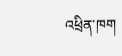འཕྲིན་ཁག